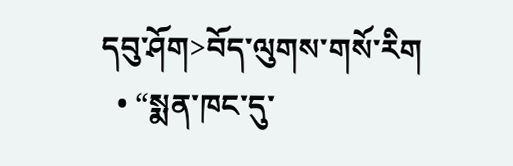དབུ་ཤོག>བོད་ལུགས་གསོ་རིག
  • “སྨན་ཁང་དུ་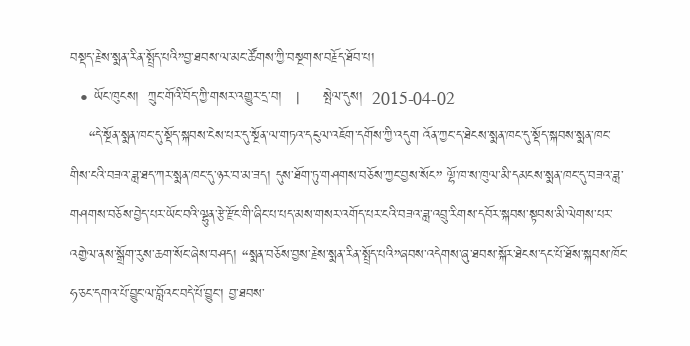བསྡད་རྗེས་སྨན་རིན་སྤྲོད་པའི”བྱ་ཐབས་ལ་མང་ཚོགས་ཀྱི་བསྔགས་བརྗོད་ཐོབ་པ།
  • ཡོང་ཁུངས།  ཀྲུང་གོའི་བོད་ཀྱི་གསར་འགྱུར་དྲ་བ།   |     སྤེལ་དུས།  2015-04-02
    “དེ་སྔོན་སྨན་ཁང་དུ་སྡོད་སྐབས་ངེས་པར་དུ་སྔོན་ལ་གཏའ་དངུལ་འཇོག་དགོས་ཀྱི་འདུག འོན་ཀྱང་ད་ཐེངས་སྨན་ཁང་དུ་སྡོད་སྐབས་སྨན་ཁང་གིས་ངའི་བཟའ་ཟླ་ཐད་ཀར་སྨན་ཁང་དུ་ཉར་བ་མ་ཟད། དུས་ཐོག་ཏུ་གཤགས་བཅོས་ཀྱང་བྱས་སོང” ལྷོ་ཁ་ས་ཁུལ་མི་དམངས་སྨན་ཁང་དུ་བཟའ་ཟླ་གཤགས་བཅོས་བྱེད་པར་ཡོང་བའི་ལྷུན་རྩེ་རྫོང་གི་ཞིང་པ་པད་མས་གསར་འགོད་པར་ངའི་བཟའ་ཟླ་འབྲུ་རིགས་དབོར་སྐབས་སྟབས་མི་ལེགས་པར་འགྱེལ་ནས་སྒྲོག་རུས་ཆག་སོང་ཞེས་བཤད། “སྨན་བཅོས་བྱས་རྗེས་སྨན་རིན་སྤྲོད་པའི”ཞབས་འདེགས་ཞུ་ཐབས་སྐོར་ཐེངས་དང་པོ་ཐོས་སྐབས་ཁོང་ཧ་ཅང་དགའ་པོ་བྱུང་ལ་བློའང་བདེ་པོ་བྱུང་། བྱ་ཐབས་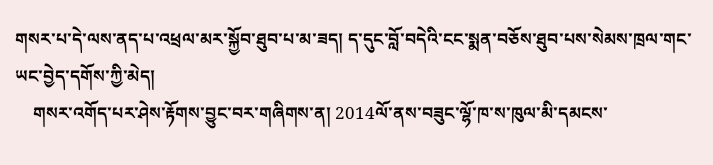གསར་པ་དེ་ལས་ནད་པ་འཕྲལ་མར་སྐྱོབ་ཐུབ་པ་མ་ཟད། ད་དུང་བློ་བདེའི་ངང་སྨན་བཅོས་ཐུབ་པས་སེམས་ཁྲལ་གང་ཡང་བྱེད་དགོས་ཀྱི་མེད།
    གསར་འགོད་པར་ཤེས་རྟོགས་བྱུང་བར་གཞིགས་ན། 2014ལོ་ནས་བཟུང་ལྷོ་ཁ་ས་ཁུལ་མི་དམངས་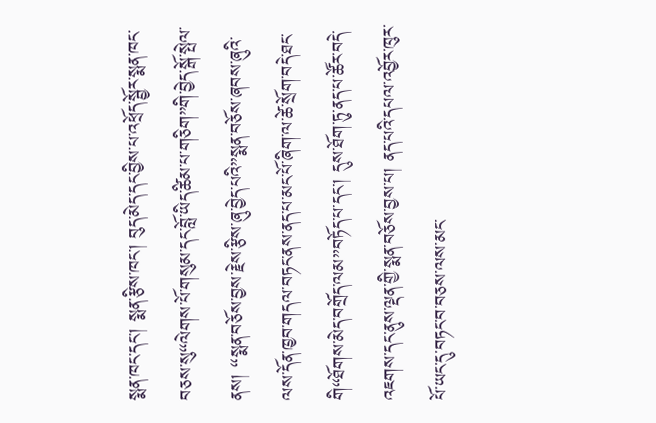སྨན་ཁང་དང་། སྨན་རྩིས་ཁང་། བུད་མེད་དང་བྱིས་པ་འཕྲོད་སྦྱོར་སྨན་ཁང་བཅས་སུ“ལེགས་པོ་གསུམ་དང་བློ་ཡིད་ཚིམ་པ་གཅིག”གི་བྱེད་སྒོ་སྤེལ་ནས། “སྨན་བཅོས་བྱས་རྗེས་རྩིས་ཞུ་བྱེད་པའི”སྨན་བཅོས་ཞབས་ཞུའི་ལས་དོན་ཁྱབ་གདལ་བཏང་ནས་ནད་པ་མང་པོ་ཞིག་ལ་ཚེ་སྲོག་བདེ་ཐང་གི“ཐོགས་མེད་བགྲོད་ལམ”བཏོད་པ་དང་། དུས་ཐོག་ཏུ་ནད་པ་ཚོར་བདེ་འཇགས་དང་ནུས་ལྡན་གྱི་སྨན་བཅོས་བྱས་པ། ནད་པའི་དཔལ་འབྱོར་ཁུར་པོ་ཡང་དུ་བཏང་བ་བཅས་ལས་མང་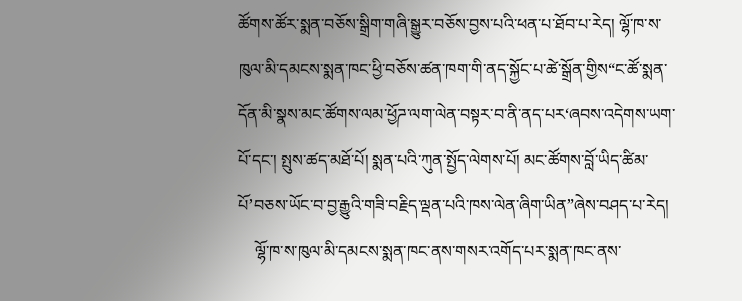ཚོགས་ཚོར་སྨན་བཅོས་སྒྲིག་གཞི་སྒྱུར་བཅོས་བྱས་པའི་ཕན་པ་ཐོབ་པ་རེད། ལྷོ་ཁ་ས་ཁུལ་མི་དམངས་སྨན་ཁང་ཕྱི་བཅོས་ཚན་ཁག་གི་ནད་སྐྱོང་པ་ཚེ་སྒྲོན་གྱིས“ང་ཚོ་སྨན་དོན་མི་སྣས་མང་ཚོགས་ལམ་ཕྱོཌ་ལག་ལེན་བསྟར་བ་ནི་ནད་པར‘ཞབས་འདེགས་ཡག་པོ་དང་། སྤུས་ཚད་མཐོ་པོ། སྨན་པའི་ཀུན་སྤྱོད་ལེགས་པོ། མང་ཚོགས་བློ་ཡིད་ཚིམ་པོ’བཅས་ཡོང་བ་བྱ་རྒྱུའི་གཟི་བརྗིད་ལྡན་པའི་ཁས་ལེན་ཞིག་ཡིན”ཞེས་བཤད་པ་རེད།
    ལྷོ་ཁ་ས་ཁུལ་མི་དམངས་སྨན་ཁང་ནས་གསར་འགོད་པར་སྨན་ཁང་ནས་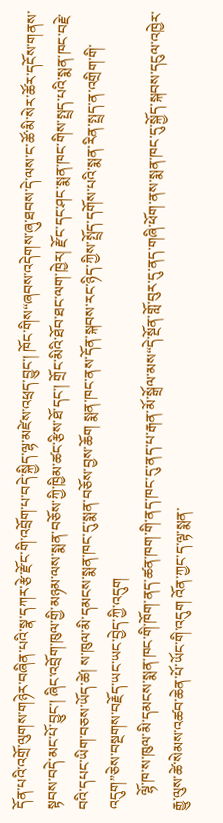དོན་པའི་འགྲོ་ལུགས་གཉེར་བཞིན་པའི་སྣ་དཀར་རྩེ་རྫོང་གི་འབྲོག་པ་བདེ་སྐྱིད་ལྷ་མཛེས་འཕྲད་བྱུང་། ཁོང་གིས“ཞབས་འདེགས་ཞུ་ཐབས་དེ་ལས་ང་ཚོ་མི་སེར་ཚོར་དངོས་གནས་སྟབས་བདེ་མང་པོ་བྱུང་། ཞིང་འབྲོག་ཁུལ་གྱི་མཉམ་ལས་སྨན་བཅོས་ཀྱི་ཁྱིམ་ཚང་རྩིས་ཐོ་དང་། གྲོང་མིའི་ཐོབ་ཐང་ལག་ཁྱེར། རྫོང་དང་ཤང་སྨན་ཁང་གིས་སྤྲད་པའི་སྨན་ཁང་བརྗེ་བའི་དཔང་ཡིག་བཅས་ཡོད་ཚེ། ས་ཁུལ་མི་དམངས་སྨན་ཁང་དུ་སྨན་བཅོས་བྱས་ཆོག སྨན་ཁང་ནས་དོན་སྐབས་རང་ཉིད་ཀྱིས་སྤྲོད་དགོས་པའི་སྨན་རིན་སྤྲད་ན་འགྲིག་གི་འདུག”ཅེས་བསྔགས་བརྗོད་ཡང་ཡང་བྱེད་ཀྱི་འདུག
    ལྷོ་ཁ་ས་ཁུལ་མི་དམངས་སྨན་ཁང་གི་ཁོག་ནད་ཚན་ཁག་གི་ནད་ཁང་དུ་ནད་པ་རྒན་མོ་སྒྲོལ་མས“དེ་སྔོན་གློ་བུར་དུ་ནད་གཞི་ཕོག་ནས་སྨན་ཁང་དུ་སྐྱོད་སྐབས་དངུལ་འཁྱེར་རྒྱུ་ལུས་ཚེ་སེམས་འཚབ་ཆེན་པོ་ཡོང་གི་འདུག འོན་ཀྱང་ད་ལྟ་སྨན་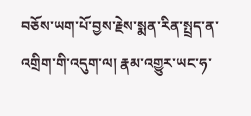བཅོས་ཡག་པོ་བྱས་རྗེས་སྨན་རིན་སྤྲད་ན་འགྲིག་གི་འདུག་ལ། རྣམ་འགྱུར་ཡང་ཧ་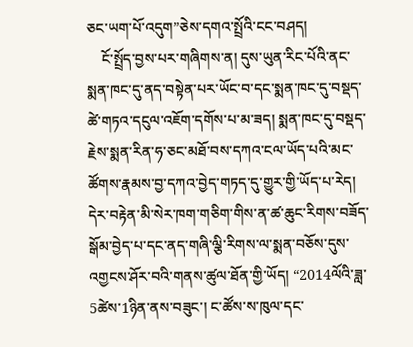ཅང་ཡག་པོ་འདུག”ཅེས་དགའ་སྤྲོའི་ངང་བཤད།
    ངོ་སྤྲོད་བྱས་པར་གཞིགས་ན། དུས་ཡུན་རིང་པོའི་ནང་སྨན་ཁང་དུ་ནད་བསྟེན་པར་ཡོང་བ་དང་སྨན་ཁང་དུ་བསྡད་ཚེ་གཏའ་དངུལ་འཇོག་དགོས་པ་མ་ཟད། སྨན་ཁང་དུ་བསྡད་རྗེས་སྨན་རིན་ཧ་ཅང་མཐོ་བས་དཀའ་ངལ་ཡོད་པའི་མང་ཚོགས་རྣམས་བྱ་དཀའ་བྱེད་གཏད་དུ་གྱུར་གྱི་ཡོད་པ་རེད། དེར་བརྟེན་མི་སེར་ཁག་གཅིག་གིས་ན་ཚ་ཆུང་རིགས་བཟོད་སྒོམ་བྱེད་པ་དང་ནད་གཞི་ལྕི་རིགས་ལ་སྨན་བཅོས་དུས་འགྱངས་ཤོར་བའི་གནས་ཚུལ་ཐོན་གྱི་ཡོད། “2014ལོའི་ཟླ་5ཚེས་1ཉིན་ནས་བཟུང་། ང་ཚོས་ས་ཁུལ་དང་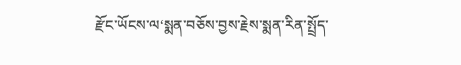རྫོང་ཡོངས་ལ‘སྨན་བཅོས་བྱས་རྗེས་སྨན་རིན་སྤྲོད་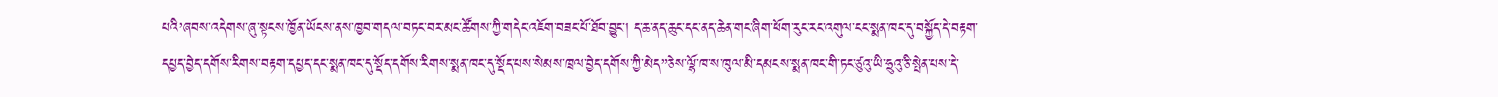པའི’ཞབས་འདེགས་ཞུ་སྟངས་ཁྱོན་ཡོངས་ནས་ཁྱབ་གདལ་བཏང་བར་མང་ཚོགས་ཀྱི་གདེང་འཇོག་བཟང་པོ་ཐོབ་བྱུང་། ད་ཆ་ནད་ཆུང་དང་ནད་ཆེན་གང་ཞིག་ཕོག་རུང་རང་འགུལ་ངང་སྨན་ཁང་དུ་བསྐྱོད་དེ་བརྟག་དཔྱད་བྱེད་དགོས་རིགས་བརྟག་དཔྱད་དང་སྨན་ཁང་དུ་སྡོད་དགོས་རིགས་སྨན་ཁང་དུ་སྡོད་པས་སེམས་ཁྲལ་བྱེད་དགོས་ཀྱི་མེད”ཅེས་ལྷོ་ཁ་ས་ཁུལ་མི་དམངས་སྨན་ཁང་གི་ཏང་ཙུའུ་ཡི་ཧྲུའུ་ཅི་སྤེན་པས་དེ་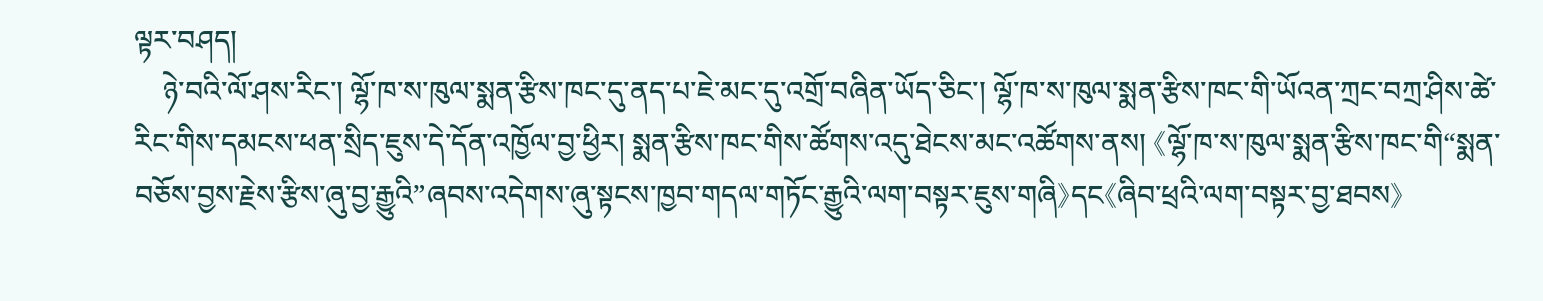ལྟར་བཤད།
    ཉེ་བའི་ལོ་ཤས་རིང་། ལྷོ་ཁ་ས་ཁུལ་སྨན་རྩིས་ཁང་དུ་ནད་པ་ཇེ་མང་དུ་འགྲོ་བཞིན་ཡོད་ཅིང་། ལྷོ་ཁ་ས་ཁུལ་སྨན་རྩིས་ཁང་གི་ཡོའན་ཀྲང་བཀྲ་ཤིས་ཚེ་རིང་གིས་དམངས་ཕན་སྲིད་ཇུས་དེ་དོན་འཁྱོལ་བྱ་ཕྱིར། སྨན་རྩིས་ཁང་གིས་ཚོགས་འདུ་ཐེངས་མང་འཚོགས་ནས། 《ལྷོ་ཁ་ས་ཁུལ་སྨན་རྩིས་ཁང་གི“སྨན་བཅོས་བྱས་རྗེས་རྩིས་ཞུ་བྱ་རྒྱུའི”ཞབས་འདེགས་ཞུ་སྟངས་ཁྱབ་གདལ་གཏོང་རྒྱུའི་ལག་བསྟར་ཇུས་གཞི》དང《ཞིབ་ཕྲའི་ལག་བསྟར་བྱ་ཐབས》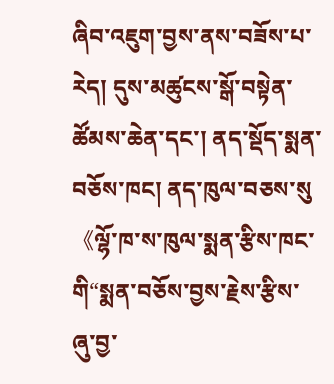ཞིབ་འཇུག་བྱས་ནས་བཟོས་པ་རེད། དུས་མཚུངས་སྒོ་བསྟེན་ཚོམས་ཆེན་དང་། ནད་སྡོད་སྨན་བཅོས་ཁང། ནད་ཁུལ་བཅས་སུ《ལྷོ་ཁ་ས་ཁུལ་སྨན་རྩིས་ཁང་གི“སྨན་བཅོས་བྱས་རྗེས་རྩིས་ཞུ་བྱ་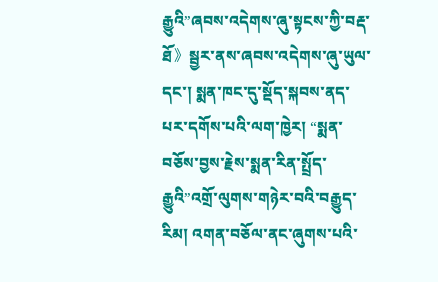རྒྱུའི”ཞབས་འདེགས་ཞུ་སྟངས་ཀྱི་བརྡ་ཐོ》སྦྱར་ནས་ཞབས་འདེགས་ཞུ་ཡུལ་དང་། སྨན་ཁང་དུ་སྡོད་སྐབས་ནད་པར་དགོས་པའི་ལག་ཁྱེར། “སྨན་བཅོས་བྱས་རྗེས་སྨན་རིན་སྤྲོད་རྒྱུའི”འགྲོ་ལུགས་གཉེར་བའི་བརྒྱུད་རིམ། འགན་བཅོལ་ནང་ཞུགས་པའི་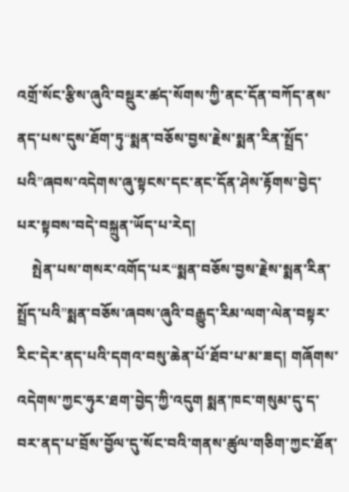འགྲོ་སོང་རྩིས་ཞུའི་བསྡུར་ཚད་སོགས་ཀྱི་ནང་དོན་བཀོད་ནས་ནད་པས་དུས་ཐོག་ཏུ“སྨན་བཅོས་བྱས་རྗེས་སྨན་རིན་སྤྲོད་པའི”ཞབས་འདེགས་ཞུ་སྟངས་དང་ནང་དོན་ཤེས་རྟོགས་བྱེད་པར་སྟབས་བདེ་བསྐྲུན་ཡོད་པ་རེད།
    སྤེན་པས་གསར་འགོད་པར“སྨན་བཅོས་བྱས་རྗེས་སྨན་རིན་སྤྲོད་པའི”སྨན་བཅོས་ཞབས་ཞུའི་བརྒྱུད་རིམ་ལག་ལེན་བསྟར་རིང་དེར་ནད་པའི་དགའ་བསུ་ཆེན་པོ་ཐོབ་པ་མ་ཟད། གཞོགས་འདེགས་ཀྱང་ཧུར་ཐག་བྱེད་ཀྱི་འདུག སྨན་ཁང་གསུམ་དུ་ད་བར་ནད་པ་བྲོས་བྱོལ་དུ་སོང་བའི་གནས་ཚུལ་གཅིག་ཀྱང་ཐོན་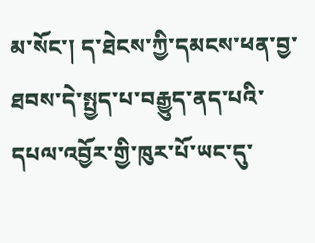མ་སོང་། ད་ཐེངས་ཀྱི་དམངས་ཕན་བྱ་ཐབས་དེ་སྤྱད་པ་བརྒྱུད་ནད་པའི་དཔལ་འབྱོར་གྱི་ཁུར་པོ་ཡང་དུ་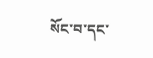སོང་བ་དང་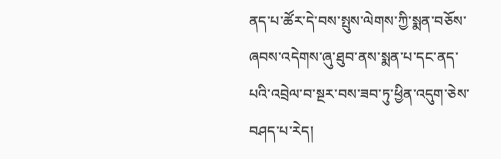ནད་པ་ཚོར་དེ་བས་སྤུས་ལེགས་ཀྱི་སྨན་བཅོས་ཞབས་འདེགས་ཞུ་ཐུབ་ནས་སྨན་པ་དང་ནད་པའི་འབྲེལ་བ་སྔར་བས་ཟབ་ཏུ་ཕྱིན་འདུག་ཅེས་བཤད་པ་རེད།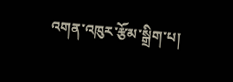འགན་འཁུར་རྩོམ་སྒྲིག་པ།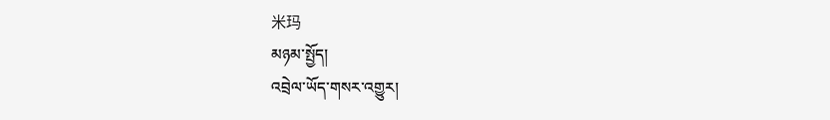米玛
མཉམ་སྤྱོད།
འབྲེལ་ཡོད་གསར་འགྱུར།